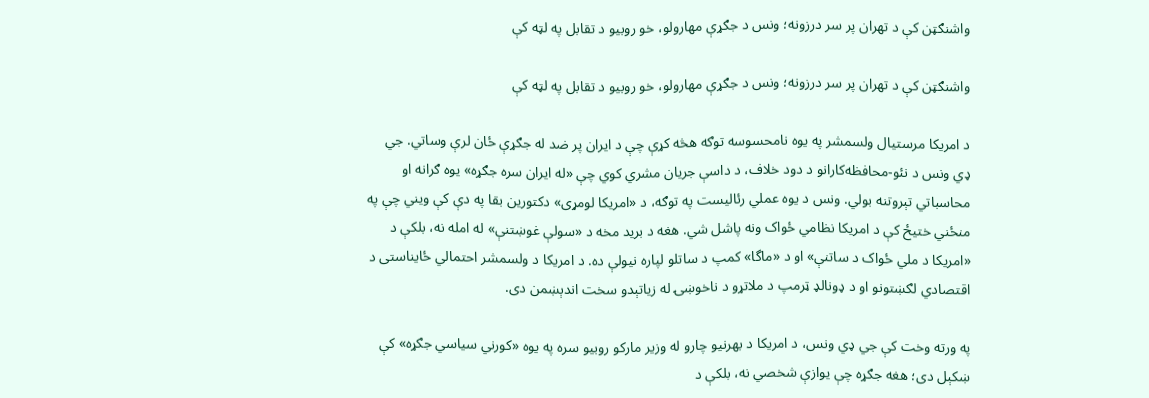واشنګټن کې د تهران پر سر درزونه؛ ونس د جګړې مهارولو، خو روبیو د تقابل په لټه کې

واشنګټن کې د تهران پر سر درزونه؛ ونس د جګړې مهارولو، خو روبیو د تقابل په لټه کې

د امریکا مرستیال ولسمشر په یوه نامحسوسه توګه هڅه کړې چې د ایران پر ضد له جګړې ځان لرې وساتي. جي ډي ونس د نئو-محافظه‌کارانو د دود خلاف، د داسې جریان مشري کوي چې «له ایران سره جګړه» یوه ګرانه او محاسباتي تېروتنه بولي. ونس د یوه عملي رئالیست په توګه، د «امریکا لومړی» دکتورین بقا په دې کې ویني چې په منځني ختیځ کې د امریکا نظامي ځواک ونه پاشل شي. هغه د برید مخه د «سولې غوښتنې» له امله نه، بلکې د «امریکا د ملي ځواک د ساتنې» او د «ماگا» کمپ د ساتلو لپاره نیولې ده. د امریکا د ولسمشر احتمالي ځایناستی د اقتصادي لګښتونو او د ډونالډ ټرمپ د ملاتړو د ناخوښۍ له زیاتېدو سخت اندېښمن دی.

په ورته وخت کې جي ډي ونس، د امریکا د بهرنیو چارو له وزیر مارکو روبیو سره په یوه «کورني سیاسي جګړه» کې ښکېل دی؛ هغه جګړه چې یوازې شخصي نه، بلکې د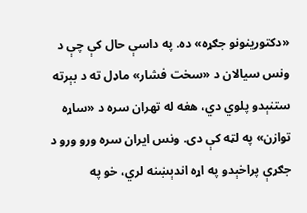«دکتورینونو جګړه» ده. په داسې حال کې چې د ونس سیالان د «سخت فشار» ماډل ته د بېرته ستنېدو پلوي دي، هغه له تهران سره د «ساړه توازن» په لټه کې دی. ونس ایران سره ورو ورو د جګړې پراخېدو په اړه اندېښنه لري، خو په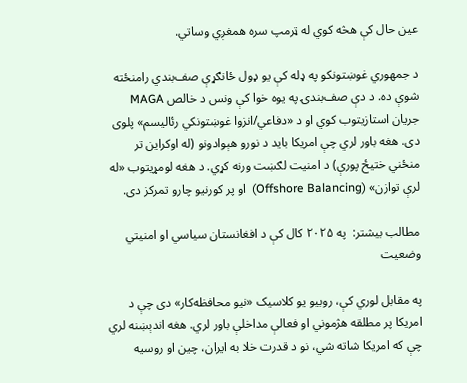عین حال کې هڅه کوي له ټرمپ سره همغږي وساتي.

د جمهوري غوښتونکو په ډله کې یو ډول ځانګړې صف‌بندي رامنځته شوې ده. د دې صف‌بندۍ په یوه خوا کې ونس د خالص MAGA جریان استازیتوب کوي او د «دفاعي/انزوا غوښتونکي رئالیسم» پلوی دی. هغه باور لري چې امریکا باید د نورو هېوادونو (له اوکراین تر منځني ختیځ پورې) د امنیت لګښت ورنه کړي. د هغه لومړیتوب «له لرې توازن» (Offshore Balancing)  او پر کورنیو چارو تمرکز دی.

مطالب بیشتر:  په ۲۰۲۵ کال کې د افغانستان سیاسي او امنیتي وضعیت

په مقابل لوري کې، روبیو یو کلاسیک «نیو محافظه‌کار» دی چې د امریکا پر مطلقه هژموني او فعالې مداخلې باور لري. هغه اندېښنه لري چې که امریکا شاته شي، نو د قدرت خلا به ایران، چین او روسیه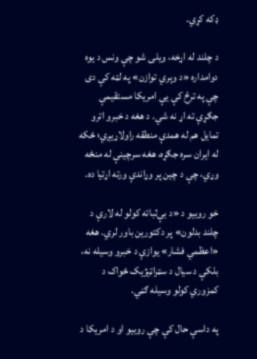ډکه کړي.

د چلند له اړخه، ویلی شو چې ونس د یوه دوامداره «د وېري توازن» په لټه کې دی چې په ترڅ کې یې امریکا مستقیمې جګړې ته اړ نه شي. د هغه د خبرو اترو تمایل هم له همدې منطقه راولاړیږي؛ ځکه له ایران سره جګړه، هغه سرچینې له منځه وړي، چې د چین پر وړاندې ورته اړتیا ده.

خو روبیو د «د بې‌ثباته کولو له لارې د چلند بدلون» پر دکتورین باور لري. هغه «اعظمي فشار» یوازې د خبرو وسیله نه، بلکې د سیال د سټراټیژیک ځواک د کمزوري کولو وسیله ګڼي.

په داسې حال کې چې روبیو او د امریکا د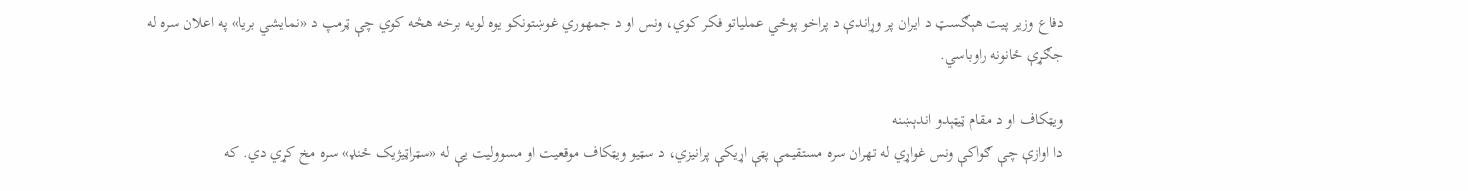دفاع وزیر پیت هېګسټ د ایران پر وړاندې د پراخو پوځي عملیاتو فکر کوي، ونس او د جمهوري غوښتونکو یوه لویه برخه هڅه کوي چې ټرمپ د «نمایشي بریا» په اعلان سره له جګړې ځانونه راوباسي.

ویټکاف او د مقام ټیټېدو اندېښنه
دا اوازې چې ګواکې ونس غواړي له تهران سره مستقیمې پټې اړیکې پرانیزي، د سټیو ویټکاف موقعیت او مسوولیت یې له «سټراټیژیک ځنډ» سره مخ کړي دي. که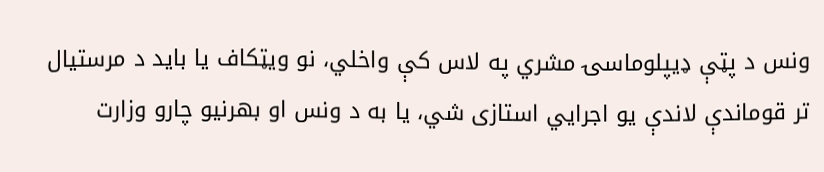ونس د پټې ډیپلوماسۍ مشري په لاس کې واخلي، نو ویټکاف یا باید د مرستیال تر قوماندې لاندې یو اجرایي استازی شي، یا به د ونس او بهرنیو چارو وزارت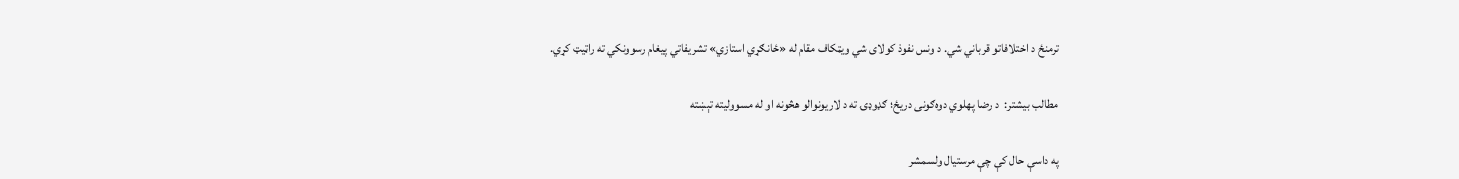ترمنځ د اختلافاتو قرباني شي. د ونس نفوذ کولای شي ویټکاف مقام له «ځانګړي استازي» تشریفاتي پیغام رسوونکي ته راټیټ کړي.

مطالب بیشتر:  د رضا پهلوي دوه‌ګونی دریځ؛ ګډوډۍ ته د لاریونوالو هڅونه او له مسوولیته تېښته

په داسې حال کې چې مرستیال ولسمشر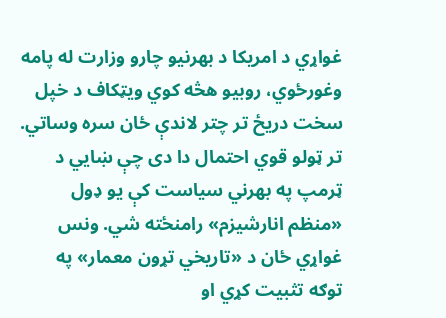غواړي د امریکا د بهرنیو چارو وزارت له پامه وغورځوي، روبیو هڅه کوي ویټکاف د خپل سخت دریځ تر چتر لاندې ځان سره وساتي. تر ټولو قوي احتمال دا دی چې ښایي د ټرمپ په بهرني سیاست کې یو ډول «منظم انارشيزم» رامنځته شي. ونس غواړي ځان د «تاریخي تړون معمار» په توګه تثبیت کړي او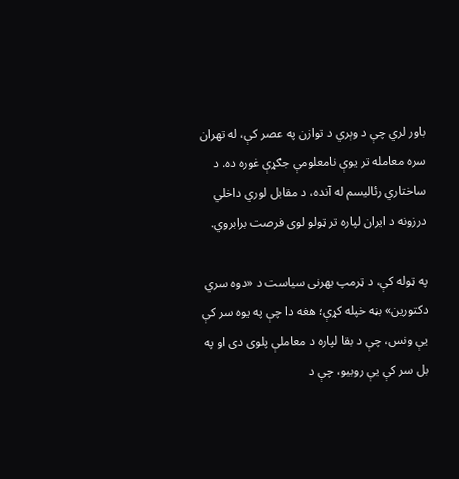باور لري چې د وېري د توازن په عصر کې، له تهران سره معامله تر یوې نامعلومې جګړې غوره ده. د ساختاري رئالیسم له آنده، د مقابل لوري داخلي درزونه د ایران لپاره تر ټولو لوی فرصت برابروي.

په ټوله کې، د ټرمپ بهرنی سیاست د «دوه سري دکتورین» بڼه خپله کړې؛ هغه دا چې په یوه سر کې یې ونس، چې د بقا لپاره د معاملې پلوی دی او په بل سر کې یې روبیو، چې د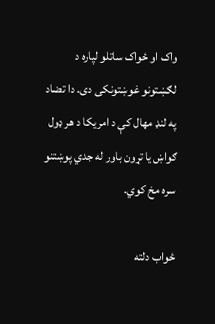واک او ځواک ساتلو لپاره د لګښتونو غوښتونکی دی. دا تضاد په لنډ مهال کې د امریکا د هر ډول ګواښ یا تړون باور له جدي پوښتنو سره مخ کوي.

ځواب دلته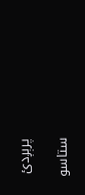پرېږدئ

ستاسو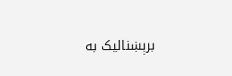برېښناليک به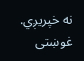نه خپريږي. غوښتى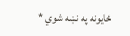ځایونه په نښه شوي *